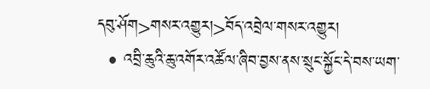དབུ་ཤོག>གསར་འགྱུར།>བོད་འབྲེལ་གསར་འགྱུར།
  • འབྲི་ཆུའི་ཆུ་འགོར་འཚོལ་ཞིབ་བྱས་ནས་སྲུང་སྐྱོང་དེ་བས་ཡག་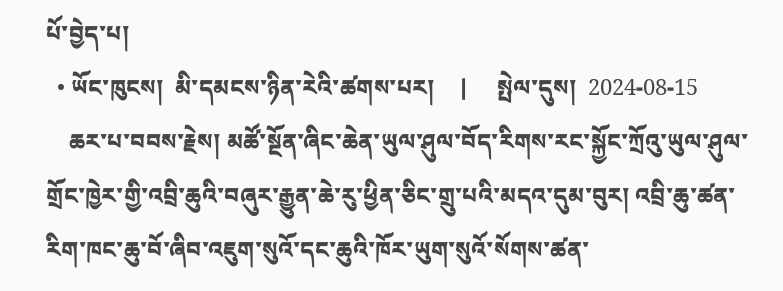པོ་བྱེད་པ།
  • ཡོང་ཁུངས།  མི་དམངས་ཉིན་རེའི་ཚགས་པར།    |     སྤེལ་དུས།  2024-08-15
    ཆར་པ་བབས་རྗེས། མཚོ་སྔོན་ཞིང་ཆེན་ཡུལ་ཤུལ་བོད་རིགས་རང་སྐྱོང་ཀྲོའུ་ཡུལ་ཤུལ་གྲོང་ཁྱེར་གྱི་འབྲི་ཆུའི་བཞུར་རྒྱུན་ཆེ་རུ་ཕྱིན་ཅིང་གྲུ་པའི་མདའ་དུམ་བུར། འབྲི་ཆུ་ཚན་རིག་ཁང་ཆུ་བོ་ཞིབ་འཇུག་སུའོ་དང་ཆུའི་ཁོར་ཡུག་སུའོ་སོགས་ཚན་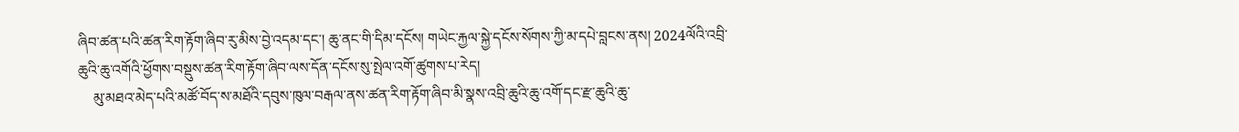ཞིབ་ཚན་པའི་ཚན་རིག་རྟོག་ཞིབ་རུ་མིས་བྱེ་འདམ་དང་། ཆུ་ནང་གི་དིམ་དངོས། གཡེང་རྐྱལ་སྐྱེ་དངོས་སོགས་ཀྱི་མ་དཔེ་བླངས་ནས། 2024ལོའི་འབྲི་ཆུའི་ཆུ་འགོའི་ཕྱོགས་བསྡུས་ཚན་རིག་རྟོག་ཞིབ་ལས་དོན་དངོས་སུ་སྤེལ་འགོ་ཚུགས་པ་རེད།
    མུ་མཐའ་མེད་པའི་མཚོ་བོད་ས་མཐོའི་དབུས་ཁུལ་བརྒལ་ནས་ཚན་རིག་རྟོག་ཞིབ་མི་སྣས་འབྲི་ཆུའི་ཆུ་འགོ་དང་རྫ་ཆུའི་ཆུ་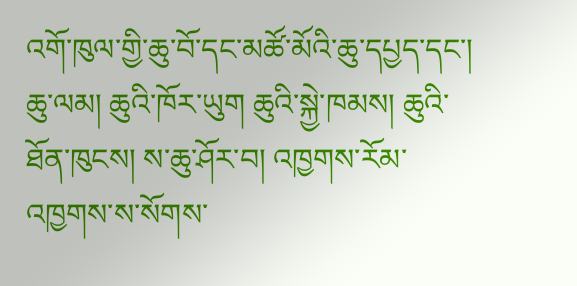འགོ་ཁུལ་གྱི་ཆུ་བོ་དང་མཚོ་མོའི་ཆུ་དཔྱད་དང་། ཆུ་ལམ། ཆུའི་ཁོར་ཡུག ཆུའི་སྐྱེ་ཁམས། ཆུའི་ཐོན་ཁུངས། ས་ཆུ་ཤོར་བ། འཁྱགས་རོམ་འཁྱགས་ས་སོགས་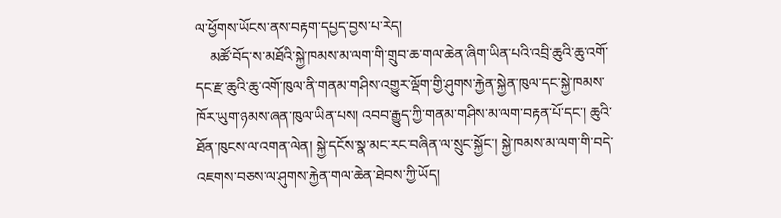ལ་ཕྱོགས་ཡོངས་ནས་བརྟག་དཔྱད་བྱས་པ་རེད།
    མཚོ་བོད་ས་མཐོའི་སྐྱེ་ཁམས་མ་ལག་གི་གྲུབ་ཆ་གལ་ཆེན་ཞིག་ཡིན་པའི་འབྲི་ཆུའི་ཆུ་འགོ་དང་རྫ་ཆུའི་ཆུ་འགོ་ཁུལ་ནི་གནམ་གཤིས་འགྱུར་ལྡོག་གྱི་ཤུགས་རྐྱེན་སྐྱེན་ཁུལ་དང་སྐྱེ་ཁམས་ཁོར་ཡུག་ཉམས་ཞན་ཁུལ་ཡིན་པས། འབབ་རྒྱུད་ཀྱི་གནམ་གཤིས་མ་ལག་བརྟན་པོ་དང་། ཆུའི་ཐོན་ཁུངས་ལ་འགན་ལེན། སྐྱེ་དངོས་སྣ་མང་རང་བཞིན་ལ་སྲུང་སྐྱོང་། སྐྱེ་ཁམས་མ་ལག་གི་བདེ་འཇགས་བཅས་ལ་ཤུགས་རྐྱེན་གལ་ཆེན་ཐེབས་ཀྱི་ཡོད།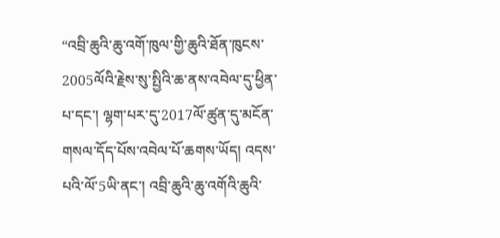“འབྲི་ཆུའི་ཆུ་འགོ་ཁུལ་གྱི་ཆུའི་ཐོན་ཁུངས་2005ལོའི་རྗེས་སུ་སྤྱིའི་ཆ་ནས་འབེལ་དུ་ཕྱིན་པ་དང་། ལྷག་པར་དུ་2017ལོ་ཚུན་དུ་མངོན་གསལ་དོད་པོས་འབེལ་པོ་ཆགས་ཡོད། འདས་པའི་ལོ་5ཡི་ནང་། འབྲི་ཆུའི་ཆུ་འགོའི་ཆུའི་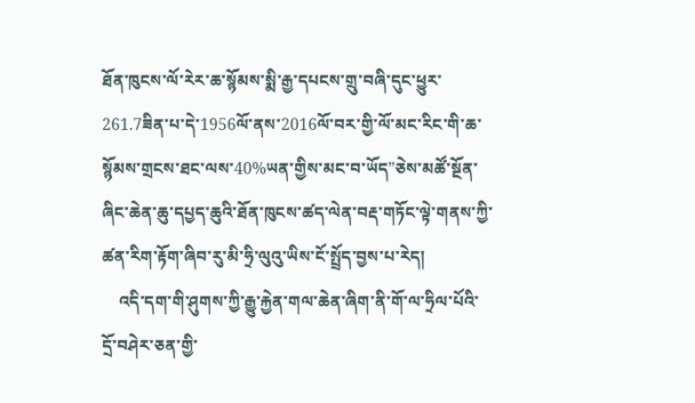ཐོན་ཁུངས་ལོ་རེར་ཆ་སྙོམས་སྨི་རྒྱ་དཔངས་གྲུ་བཞི་དུང་ཕྱུར་261.7ཟིན་པ་དེ་1956ལོ་ནས་2016ལོ་བར་གྱི་ལོ་མང་རིང་གི་ཆ་སྙོམས་གྲངས་ཐང་ལས་40%ཡན་གྱིས་མང་བ་ཡོད”ཅེས་མཚོ་སྔོན་ཞིང་ཆེན་ཆུ་དཔྱད་ཆུའི་ཐོན་ཁུངས་ཚད་ལེན་བརྡ་གཏོང་ལྟེ་གནས་ཀྱི་ཚན་རིག་རྟོག་ཞིབ་རུ་མི་ཧྲི་ལུའུ་ཡིས་ངོ་སྤྲོད་བྱས་པ་རེད།
    འདི་དག་གི་ཤུགས་ཀྱི་རྒྱུ་རྐྱེན་གལ་ཆེན་ཞིག་ནི་གོ་ལ་ཧྲིལ་པོའི་དྲོ་བཤེར་ཅན་གྱི་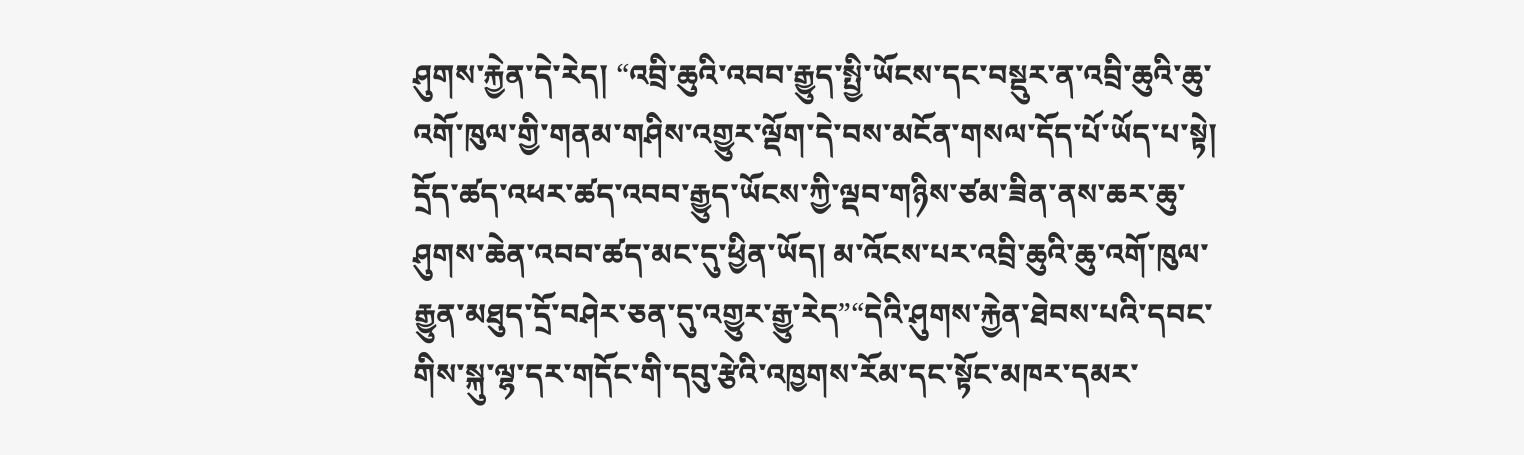ཤུགས་རྐྱེན་དེ་རེད། “འབྲི་ཆུའི་འབབ་རྒྱུད་སྤྱི་ཡོངས་དང་བསྡུར་ན་འབྲི་ཆུའི་ཆུ་འགོ་ཁུལ་གྱི་གནམ་གཤིས་འགྱུར་ལྡོག་དེ་བས་མངོན་གསལ་དོད་པོ་ཡོད་པ་སྟེ། དྲོད་ཚད་འཕར་ཚད་འབབ་རྒྱུད་ཡོངས་ཀྱི་ལྡབ་གཉིས་ཙམ་ཟིན་ནས་ཆར་ཆུ་ཤུགས་ཆེན་འབབ་ཚད་མང་དུ་ཕྱིན་ཡོད། མ་འོངས་པར་འབྲི་ཆུའི་ཆུ་འགོ་ཁུལ་རྒྱུན་མཐུད་དྲོ་བཤེར་ཅན་དུ་འགྱུར་རྒྱུ་རེད”“དེའི་ཤུགས་རྐྱེན་ཐེབས་པའི་དབང་གིས་སྐུ་ལྷ་དར་གདོང་གི་དབུ་རྩེའི་འཁྱགས་རོམ་དང་སྟོང་མཁར་དམར་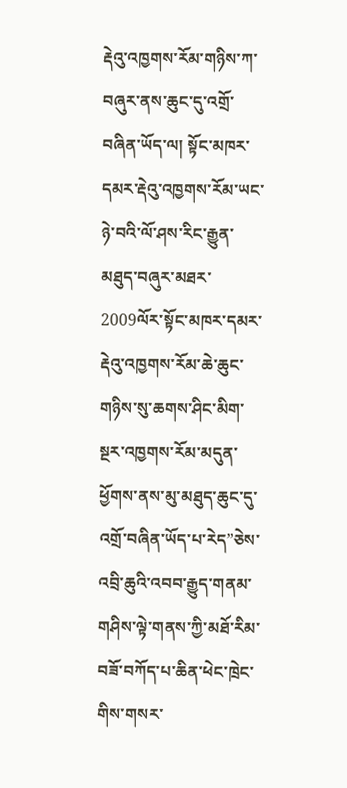རྡེའུ་འཁྱགས་རོམ་གཉིས་ཀ་བཞུར་ནས་ཆུང་དུ་འགྲོ་བཞིན་ཡོད་ལ། སྟོང་མཁར་དམར་རྡེའུ་འཁྱགས་རོམ་ཡང་ཉེ་བའི་ལོ་ཤས་རིང་རྒྱུན་མཐུད་བཞུར་མཐར་2009ལོར་སྟོང་མཁར་དམར་རྡེའུ་འཁྱགས་རོམ་ཆེ་ཆུང་གཉིས་སུ་ཆགས་ཤིང་མིག་སྔར་འཁྱགས་རོམ་མདུན་ཕྱོགས་ནས་མུ་མཐུད་ཆུང་དུ་འགྲོ་བཞིན་ཡོད་པ་རེད”ཅེས་འབྲི་ཆུའི་འབབ་རྒྱུད་གནམ་གཤིས་ལྟེ་གནས་ཀྱི་མཐོ་རིམ་བཟོ་བཀོད་པ་ཆིན་ཕེང་ཁྲེང་གིས་གསར་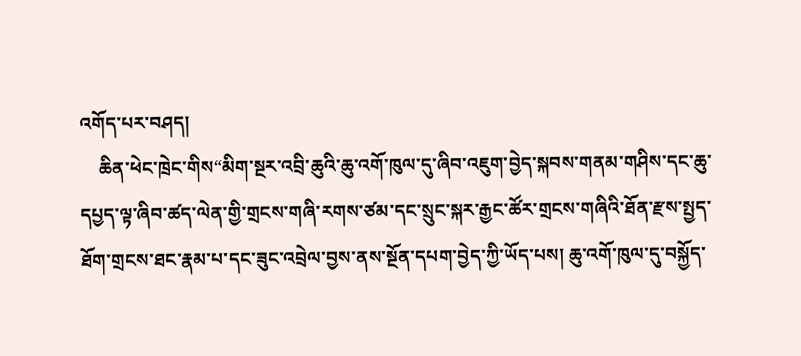འགོད་པར་བཤད།
    ཆིན་ཕེང་ཁྲེང་གིས“མིག་སྔར་འབྲི་ཆུའི་ཆུ་འགོ་ཁུལ་དུ་ཞིབ་འཇུག་བྱེད་སྐབས་གནམ་གཤིས་དང་ཆུ་དཔྱད་ལྟ་ཞིབ་ཚད་ལེན་གྱི་གྲངས་གཞི་རགས་ཙམ་དང་སྲུང་སྐར་རྒྱང་ཚོར་གྲངས་གཞིའི་ཐོན་རྫས་སྤྱད་ཐོག་གྲངས་ཐང་རྣམ་པ་དང་ཟུང་འབྲེལ་བྱས་ནས་སྔོན་དཔག་བྱེད་ཀྱི་ཡོད་པས། ཆུ་འགོ་ཁུལ་དུ་བསྐྱོད་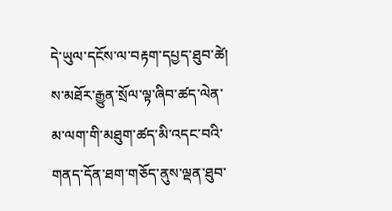དེ་ཡུལ་དངོས་ལ་བརྟག་དཔྱད་ཐུབ་ཚེ། ས་མཐོར་རྒྱུན་སྲོལ་ལྟ་ཞིབ་ཚད་ལེན་མ་ལག་གི་མཐུག་ཚད་མི་འདང་བའི་གནད་དོན་ཐག་གཅོད་ནུས་ལྡན་ཐུབ་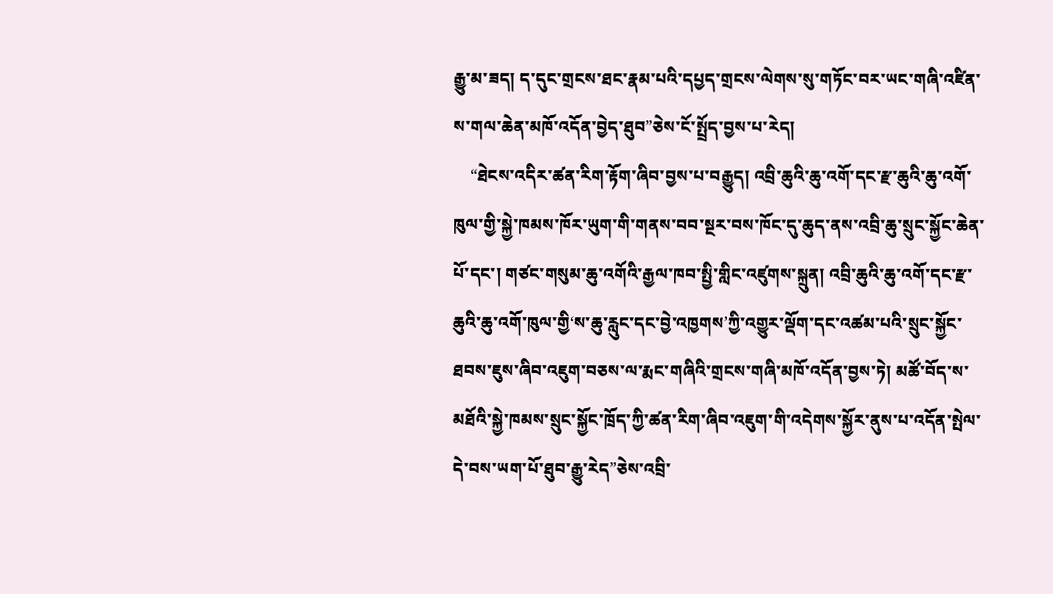རྒྱུ་མ་ཟད། ད་དུང་གྲངས་ཐང་རྣམ་པའི་དཔྱད་གྲངས་ལེགས་སུ་གཏོང་བར་ཡང་གཞི་འཛིན་ས་གལ་ཆེན་མཁོ་འདོན་བྱེད་ཐུབ”ཅེས་ངོ་སྤྲོད་བྱས་པ་རེད།
    “ཐེངས་འདིར་ཚན་རིག་རྟོག་ཞིབ་བྱས་པ་བརྒྱུད། འབྲི་ཆུའི་ཆུ་འགོ་དང་རྫ་ཆུའི་ཆུ་འགོ་ཁུལ་གྱི་སྐྱེ་ཁམས་ཁོར་ཡུག་གི་གནས་བབ་སྔར་བས་ཁོང་དུ་ཆུད་ནས་འབྲི་ཆུ་སྲུང་སྐྱོང་ཆེན་པོ་དང་། གཙང་གསུམ་ཆུ་འགོའི་རྒྱལ་ཁབ་སྤྱི་གླིང་འཛུགས་སྐྲུན། འབྲི་ཆུའི་ཆུ་འགོ་དང་རྫ་ཆུའི་ཆུ་འགོ་ཁུལ་གྱི‘ས་ཆུ་རླུང་དང་བྱེ་འཁྱགས’ཀྱི་འགྱུར་ལྡོག་དང་འཚམ་པའི་སྲུང་སྐྱོང་ཐབས་ཇུས་ཞིབ་འཇུག་བཅས་ལ་རྨང་གཞིའི་གྲངས་གཞི་མཁོ་འདོན་བྱས་ཏེ། མཚོ་བོད་ས་མཐོའི་སྐྱེ་ཁམས་སྲུང་སྐྱོང་ཁྲོད་ཀྱི་ཚན་རིག་ཞིབ་འཇུག་གི་འདེགས་སྐྱོར་ནུས་པ་འདོན་སྤེལ་དེ་བས་ཡག་པོ་ཐུབ་རྒྱུ་རེད”ཅེས་འབྲི་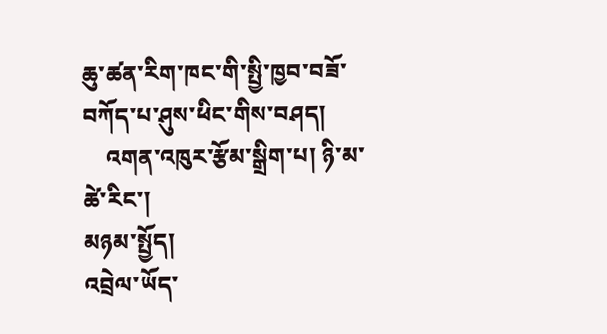ཆུ་ཚན་རིག་ཁང་གི་སྤྱི་ཁྱབ་བཟོ་བཀོད་པ་ཤུས་ཕིང་གིས་བཤད།
    འགན་འཁུར་རྩོམ་སྒྲིག་པ། ཉི་མ་ཚེ་རིང་།
མཉམ་སྤྱོད།
འབྲེལ་ཡོད་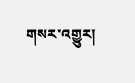གསར་འགྱུར།